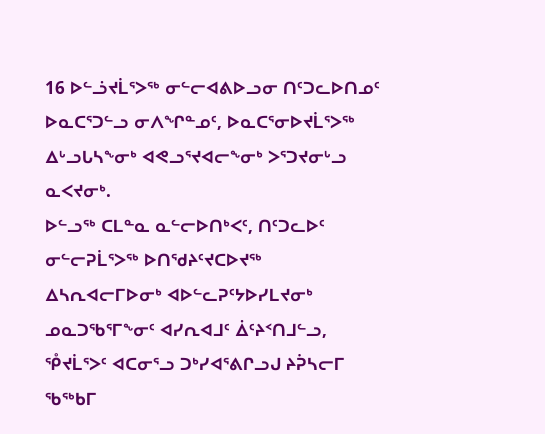16 ᐅᓪᓘᔪᒫᕐᐳᖅ ᓂᓪᓕᐊᕕᐅᓗᓂ ᑎᑦᑐᓚᐅᑎᓄᑦ ᐅᓇᑕᕐᑐᓪᓗ ᓂᐱᖏᓐᓄᑦ, ᐅᓇᑕᕐᓂᐅᔪᒫᕐᐳᖅ ᐃᒡᓗᒐᓴᖕᓂᒃ ᐊᕙᓗᕐᔪᐊᓕᖕᓂᒃ ᐳᕐᑐᔪᓂᒡᓗ ᓇᐸᔪᓂᒃ.
ᐅᓪᓗᖅ ᑕᒪᓐᓇ ᓇᓪᓕᐅᑎᒃᐸᑦ, ᑎᑦᑐᓚᐅᑦ ᓂᓪᓕᕈᒫᕐᐳᖅ ᐅᑎᖁᔨᑦᔪᑕᐅᔪᖅ ᐃᓴᕆᐊᓕᒥᐅᓂᒃ ᐊᐅᓪᓚᕈᑦᔭᐅᓯᒪᔪᓂᒃ ᓄᓇᑐᖃᕐᒥᖕᓂᑦ ᐊᓯᕆᐊᒧᑦ ᐄᑦᔨᑉᑎᒧᓪᓗ, ᕾᔪᒫᕐᐳᑦ ᐊᑕᓂᕐᓗ ᑐᒃᓯᐊᕐᕕᒋᓗᒍ ᔨᕉᓴᓕᒥ ᖃᖅᑲᒥ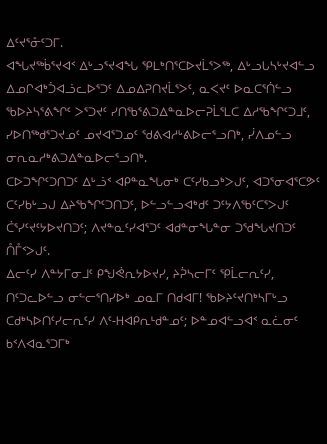ᐃᑦᔪᕐᓁᑦᑐᒥ.
ᐊᖓᔪᖅᑳᕐᔪᐊᑉ ᐃᒡᓗᕐᔪᐊᖓ ᕿᒪᒃᑎᕐᑕᐅᔪᒫᕐᐳᖅ, ᐃᒡᓗᒐᓴᒡᔪᐊᓪᓗ ᐃᓄᒋᐊᒃᑑᐊᓘᓚᐅᕐᑐᑦ ᐃᓄᐃᕈᑎᔪᒫᕐᐳᑦ, ᓇᐸᔪᑦ ᐅᓇᑕᕐᑏᓪᓗ ᖃᐅᔨᓴᕐᕕᖏᑦ ᐳᕐᑐᔪᑦ ᓯᑎᖃᕐᕕᑐᐃᓐᓇᐅᓕᕈᒫᕐᒪᑕ ᐃᓱᖃᖏᑦᑐᒧᑦ, ᓯᐅᑎᖅᑯᕐᑐᔪᓄᑦ ᓄᔪᐊᕐᑐᓄᑦ ᖁᕕᐊᓱᒡᕕᐅᓕᕐᓗᑎᒃ, ᓰᐱᓄᓪᓗ ᓂᕆᓇᓱᒃᕕᑐᐃᓐᓇᐅᓕᕐᓗᑎᒃ.
ᑕᐅᑐᖏᑦᑐᑎᑐᑦ ᐃᒡᓘᑉ ᐊᑭᓐᓇᖓᓂᒃ ᑕᑦᓯᑲᓗᒃᐳᒍᑦ, ᐊᑐᕐᓂᐊᕐᑕᕗᑦ ᑕᑦᓯᑲᒡᓗᒍ ᐃᔨᖃᖏᑦᑐᑎᑐᑦ, ᐅᓪᓗᓪᓗᐊᒃᑯᑦ ᑐᑦᔭᐱᖃᑦᑕᕐᐳᒍᑦ ᑖᕐᓯᑦᔪᑦᔭᐅᔪᑎᑐᑦ; ᐱᔪᓐᓇᑦᓯᐊᕐᑐᑦ ᐊᑯᓐᓂᖓᓐᓂ ᑐᖁᖓᔪᑎᑐᑦ ᑍᒤᑉᐳᒍᑦ.
ᐃᓕᑦᓯ ᐱᓐᔭᒥᓂᒧᑦ ᑭᖑᕚᕆᔭᐅᔪᓯ, ᔨᕉᓴᓕᒥᑦ ᕿᒫᓕᕆᑦᓯ, ᑎᑦᑐᓚᐅᓪᓗ ᓂᓪᓕᕐᑎᓯᐅᒃ ᓄᓇᒥ ᑎᑯᐊᒥ! ᖃᐅᔨᑦᔪᑎᒃᓴᒥᒡᓗ ᑕᑯᒃᓴᐅᑎᑦᓯᓕᕆᑦᓯ ᐱᑦ-ᕼᐊᑭᕆᒻᑯᓐᓄᑦ; ᐅᓐᓄᐊᓪᓗᐊᑉ ᓇᓛᓂᑦ ᑲᑉᐱᐊᓇᕐᑐᒥᒃ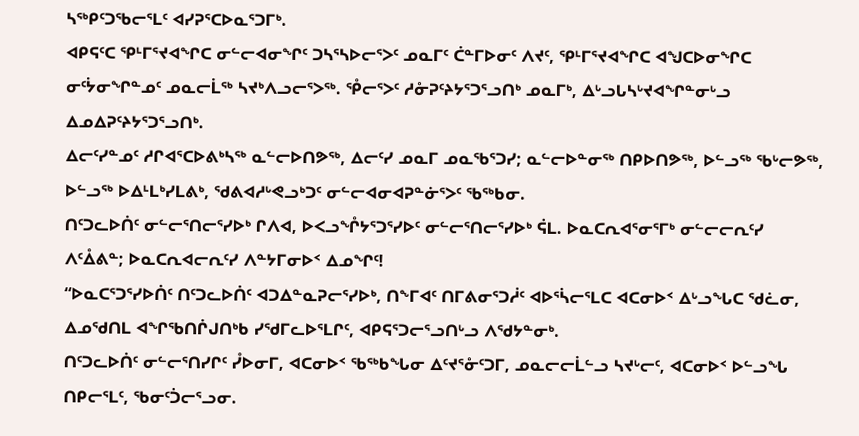ᓴᖅᑭᑦᑐᖃᓕᕐᒪᑦ ᐊᓯᕈᕐᑕᐅᓇᕐᑐᒥᒃ.
ᐊᑭᕋᑦᑕ ᕿᒻᒥᕐᔪᐊᖏᑕ ᓂᓪᓕᐊᓂᖏᑦ ᑐᓴᕐᓴᐅᓕᕐᐳᑦ ᓄᓇᒥᑦ ᑖᓐᒥᐅᓂᑦ ᐱᔪᑦ, ᕿᒻᒥᕐᔪᐊᖏᑕ ᐊᖑᑕᐅᓂᖏᑕ ᓂᑦᔮᓂᖏᓐᓄᑦ ᓄᓇᓕᒫᖅ ᓴᔪᒃᐱᓗᓕᕐᐳᖅ. ᕾᓕᕐᐳᑦ ᓱᓁᕈᑦᔨᔭᕐᑐᕐᓗᑎᒃ ᓄᓇᒥᒃ, ᐃᒡᓗᒐᓴᒡᔪᐊᖏᓐᓂᒡᓗ ᐃᓄᐃᕈᑦᔨᔭᕐᑐᕐᓗᑎᒃ.
ᐃᓕᑦᓯᓐᓄᑦ ᓱᒋᐊᕐᑕᐅᕕᒃᓴᖅ ᓇᓪᓕᐅᑎᕗᖅ, ᐃᓕᑦᓯ ᓄᓇᒥ ᓄᓇᖃᕐᑐᓯ; ᓇᓪᓕᐅᓐᓂᖅ ᑎᑭᐅᑎᕗᖅ, ᐅᓪᓗᖅ ᖃᒡᓕᕗᖅ, ᐅᓪᓗᖅ ᐅᐃᒻᒪᒃᓯᒪᕕᒃ, ᖁᕕᐊᓱᒡᕙᓗᒃᑐᑦ ᓂᓪᓕᐊᓂᐊᕈᓐᓃᕐᐳᑦ ᖃᖅᑲᓂ.
ᑎᑦᑐᓚᐅᑏᑦ ᓂᓪᓕᕐᑎᓕᕐᓯᐅᒃ ᒋᐱᐊ, ᐅᐸᓗᖎᔭᕐᑐᕐᓯᐅᑦ ᓂᓪᓕᕐᑎᓕᕐᓯᐅᒃ ᕌᒪ. ᐅᓇᑕᕆᐊᕐᓂᕐᒥᒃ ᓂᓪᓕᓕᕆᑦᓯ ᐱᑦᐂᕕᓐ; ᐅᓇᑕᕆᐊᓕᕆᑦᓯ ᐱᓐᔭᒥᓂᐅᑉ ᐃᓄᖏᑦ!
“ᐅᓇᑕᕐᑐᕐᓯᐅᑏᑦ ᑎᑦᑐᓚᐅᑏᑦ ᐊᑐᐃᓐᓇᕈᓕᕐᓯᐅᒃ, ᑎᖕᒥᐊᑦ ᑎᒥᕕᓂᕐᑐᓲᑦ ᐊᐅᕐᓵᓕᕐᒪᑕ ᐊᑕᓂᐅᑉ ᐃᒡᓗᖓᑕ ᖁᓛᓂ, ᐃᓄᖁᑎᒪ ᐊᖏᖃᑎᒌᒍᑎᒃᑲ ᓯᖁᒥᓚᐅᕐᒪᒋᑦ, ᐊᑭᕋᕐᑐᓕᕐᓗᑎᒡᓗ ᐱᖁᔭᓐᓂᒃ.
ᑎᑦᑐᓚᐅᑏᑦ ᓂᓪᓕᕐᑎᓯᒋᑦ ᓮᐅᓂᒥ, ᐊᑕᓂᐅᑉ ᖃᖅᑲᖓᓂ ᐃᑦᔪᕐᓁᑦᑐᒥ, ᓄᓇᓕᓕᒫᓪᓗ ᓴᔪᒡᓕᑦ, ᐊᑕᓂᐅᑉ ᐅᓪᓗᖓ ᑎᑭᓕᕐᒪᑦ, ᖃᓂᑦᑑᓕᕐᓗᓂ.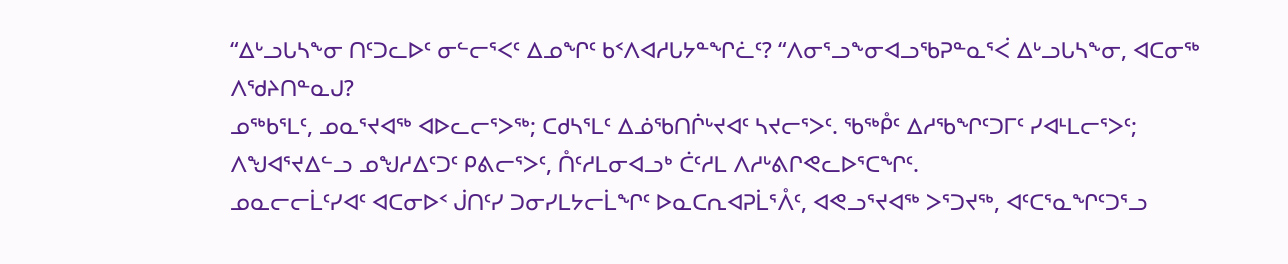“ᐃᒡᓗᒐᓴᖕᓂ ᑎᑦᑐᓚᐅᑦ ᓂᓪᓕᕐᐸᑦ ᐃᓄᖏᑦ ᑲᑉᐱᐊᓱᒐᔭᓐᖏᓛᑦ? “ᐱᓂᕐᓗᖕᓂᐊᓗᖃᕈᓐᓇᕐᐹ ᐃᒡᓗᒐᓴᖕᓂ, ᐊᑕᓂᖅ ᐱᖁᔨᑎᓐᓇᒍ?
ᓄᖅᑲᕐᒪᑦ, ᓄᓇᕐᔪᐊᖅ ᐊᐅᓚᓕᕐᐳᖅ; ᑕᑯᓴᕐᒪᑦ ᐃᓅᖃᑎᒌᒡᔪᐊᑦ ᓴᔪᓕᕐᐳᑦ. ᖃᖅᑬᑦ ᐃᓱᖃᖏᑦᑐᒥᑦ ᓯᐊᒻᒪᓕᕐᐳᑦ; ᐱᖑᐊᕐᔪᐃᓪᓗ ᓄᖑᓱᐃᑦᑐᑦ ᑭᕕᓕᕐᐳᑦ, ᑍᑦᓱᒪᓂᐊᓗᒃ ᑖᑦᓱᒪ ᐱᓱᒡᕕᒋᕙᓚᐅᕐᑕᖏᑦ.
ᓄᓇᓕᓕᒫᑦᓯᐊᑦ ᐊᑕᓂᐅᑉ ᒎᑎᑦᓯ ᑐᓂᓯᒪᔭᓕᒫᖏᑦ ᐅᓇᑕᕆᐊᕈᒫᕐᐰᑦ, ᐊᕙᓗᕐᔪᐊᖅ ᐳᕐᑐᔪᖅ, ᐊᑦᑕᕐᓇᖏᑦᑐᕐᓗ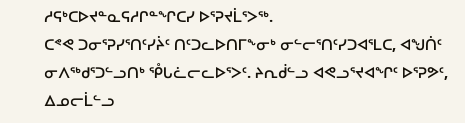ᓱᕋᒃᑕᐅᔪᓐᓇᕋᓱᒋᓐᖏᑕᓯ ᐅᕐᕈᔪᒫᕐᐳᖅ.
ᑕᕝᕙ ᑐᓂᕐᕈᓯᕐᑎᑦᓯᔩᑦ ᑎᑦᑐᓚᐅᑎᒥᖕᓂᒃ ᓂᓪᓕᕐᑎᑦᓯᑐᐊᕐᒪᑕ, ᐊᖑᑏᑦ ᓂᐱᖅᑯᕐᑐᓪᓗᑎᒃ ᕾᒐᓛᓕᓚᐅᕐᐳᑦ. ᔨᕆᑰᓪᓗ ᐊᕙᓗᕐᔪᐊᖏᑦ ᐅᕐᕈᕗᑦ, ᐃᓄᓕᒫᓪᓗ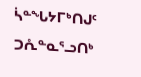ᓵᓐᖓᔭᒥᒃᑎᒍᑦ ᑐᕅᓐᓇᕐᓗᑎᒃ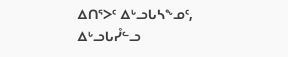ᐃᑎᕐᐳᑦ ᐃᒡᓗᒐᓴᖕᓄᑦ, ᐃᒡᓗᒐᓮᓪᓗ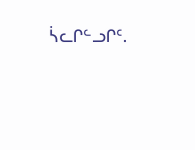ᓵᓚᒋᓪᓗᒋᑦ.